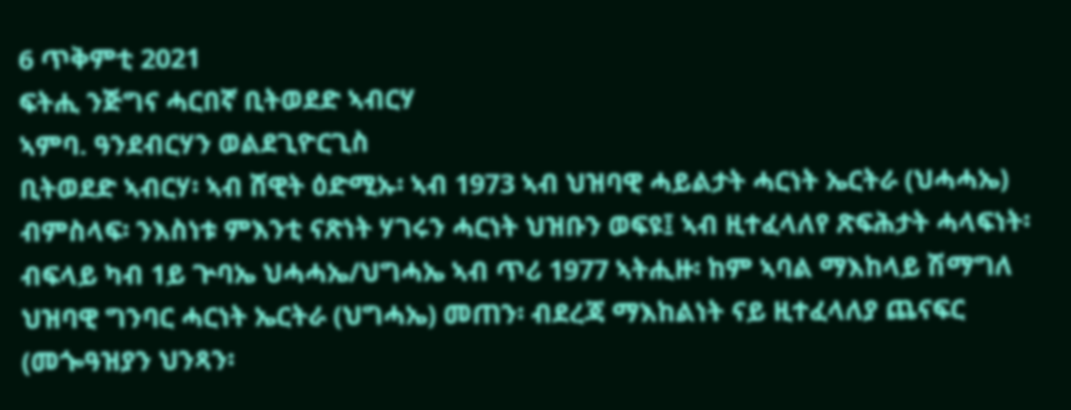6 ጥቅምቲ 2021
ፍትሒ ንጅግና ሓርበኛ ቢትወደድ ኣብርሃ
ኣምባ. ዓንደብርሃን ወልደጊዮርጊስ
ቢትወደድ ኣብርሃ፡ ኣብ ሸዊት ዕድሚኡ፡ ኣብ 1973 ኣብ ህዝባዊ ሓይልታት ሓርነት ኤርትራ (ህሓሓኤ) ብምስላፍ፡ ንእስነቱ ምእንቲ ናጽነት ሃገሩን ሓርነት ህዝቡን ወፍዩ፤ ኣብ ዚተፈላለየ ጽፍሕታት ሓላፍነት፡ ብፍላይ ካብ 1ይ ጕባኤ ህሓሓኤ/ህግሓኤ ኣብ ጥሪ 1977 ኣትሒዙ፡ ከም ኣባል ማእከላይ ሽማግለ ህዝባዊ ግንባር ሓርነት ኤርትራ (ህግሓኤ) መጠን፡ ብደረጃ ማእከልነት ናይ ዚተፈላለያ ጨናፍር (መጐዓዝያን ህንጻን፡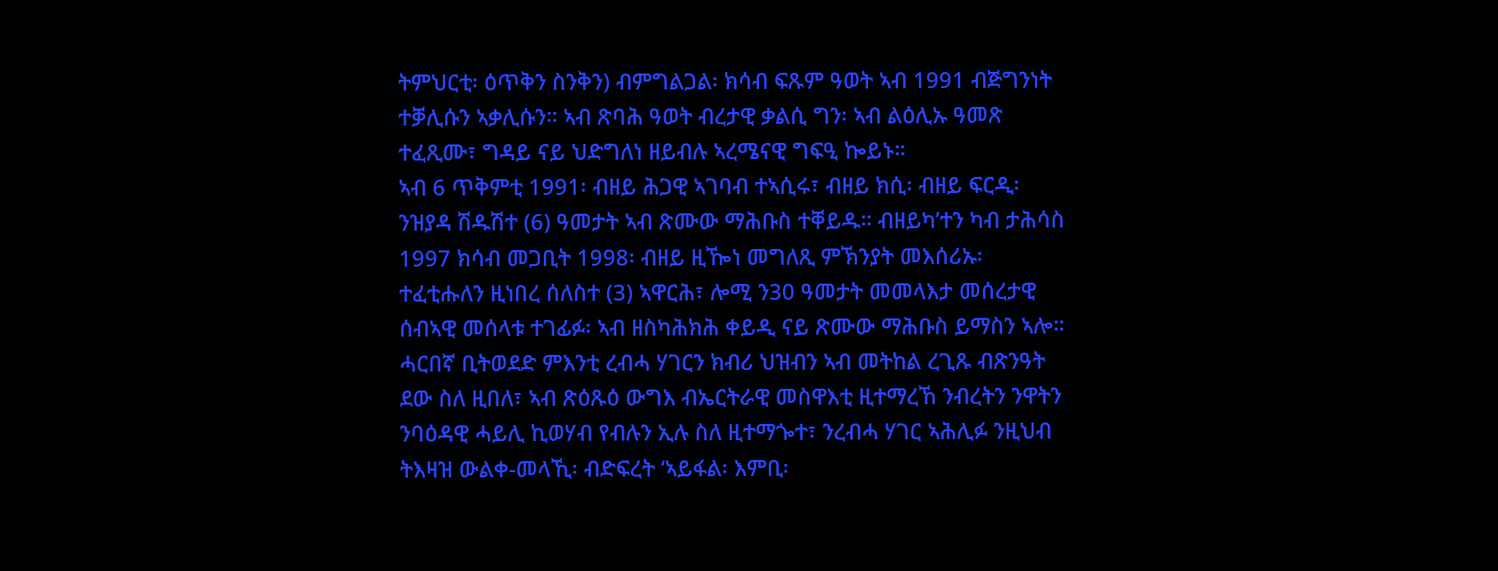ትምህርቲ፡ ዕጥቅን ስንቅን) ብምግልጋል፡ ክሳብ ፍጹም ዓወት ኣብ 1991 ብጅግንነት ተቓሊሱን ኣቃሊሱን። ኣብ ጽባሕ ዓወት ብረታዊ ቃልሲ ግን፡ ኣብ ልዕሊኡ ዓመጽ ተፈጺሙ፣ ግዳይ ናይ ህድግለነ ዘይብሉ ኣረሜናዊ ግፍዒ ኰይኑ።
ኣብ 6 ጥቅምቲ 1991፡ ብዘይ ሕጋዊ ኣገባብ ተኣሲሩ፣ ብዘይ ክሲ፡ ብዘይ ፍርዲ፡ ንዝያዳ ሽዱሽተ (6) ዓመታት ኣብ ጽሙው ማሕቡስ ተቐይዱ። ብዘይካ’ተን ካብ ታሕሳስ 1997 ክሳብ መጋቢት 1998፡ ብዘይ ዚዀነ መግለጺ ምኽንያት መእሰሪኡ፡ ተፈቲሑለን ዚነበረ ሰለስተ (3) ኣዋርሕ፣ ሎሚ ን30 ዓመታት መመላእታ መሰረታዊ ሰብኣዊ መሰላቱ ተገፊፉ፡ ኣብ ዘስካሕክሕ ቀይዲ ናይ ጽሙው ማሕቡስ ይማስን ኣሎ።
ሓርበኛ ቢትወደድ ምእንቲ ረብሓ ሃገርን ክብሪ ህዝብን ኣብ መትከል ረጊጹ ብጽንዓት ደው ስለ ዚበለ፣ ኣብ ጽዕጹዕ ውግእ ብኤርትራዊ መስዋእቲ ዚተማረኸ ንብረትን ንዋትን ንባዕዳዊ ሓይሊ ኪወሃብ የብሉን ኢሉ ስለ ዚተማጐተ፣ ንረብሓ ሃገር ኣሕሊፉ ንዚህብ ትእዛዝ ውልቀ-መላኺ፡ ብድፍረት ‘ኣይፋል፡ እምቢ፡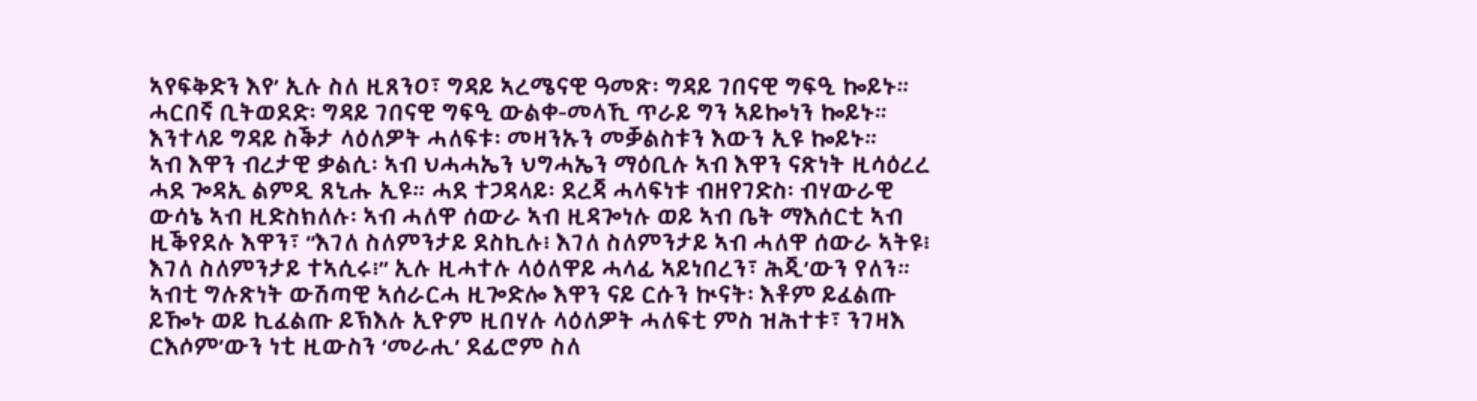ኣየፍቅድን እየ’ ኢሉ ስለ ዚጸንዐ፣ ግዳይ ኣረሜናዊ ዓመጽ፡ ግዳይ ገበናዊ ግፍዒ ኰይኑ። ሓርበኛ ቢትወደድ፡ ግዳይ ገበናዊ ግፍዒ ውልቀ-መላኺ ጥራይ ግን ኣይኰነን ኰይኑ። እንተላይ ግዳይ ስቕታ ላዕለዎት ሓለፍቱ፡ መዛንኡን መቓልስቱን እውን ኢዩ ኰይኑ።
ኣብ እዋን ብረታዊ ቃልሲ፡ ኣብ ህሓሓኤን ህግሓኤን ማዕቢሉ ኣብ እዋን ናጽነት ዚሳዕረረ ሓደ ጐዳኢ ልምዲ ጸኒሑ ኢዩ። ሓደ ተጋዳላይ፡ ደረጃ ሓላፍነቱ ብዘየገድስ፡ ብሃውራዊ ውሳኔ ኣብ ዚድስክለሉ፡ ኣብ ሓለዋ ሰውራ ኣብ ዚዳጐነሉ ወይ ኣብ ቤት ማእሰርቲ ኣብ ዚቕየደሉ እዋን፣ “እገለ ስለምንታይ ደስኪሉ፧ እገለ ስለምንታይ ኣብ ሓለዋ ሰውራ ኣትዩ፧ እገለ ስለምንታይ ተኣሲሩ፧” ኢሉ ዚሓተሉ ላዕለዋይ ሓላፊ ኣይነበረን፣ ሕጂ’ውን የለን። ኣብቲ ግሉጽነት ውሽጣዊ ኣሰራርሓ ዚጐድሎ እዋን ናይ ርሱን ኲናት፡ እቶም ይፈልጡ ይዀኑ ወይ ኪፈልጡ ይኽእሉ ኢዮም ዚበሃሉ ላዕለዎት ሓለፍቲ ምስ ዝሕተቱ፣ ንገዛእ ርእሶም’ውን ነቲ ዚውስን ‘መራሒ’ ደፊሮም ስለ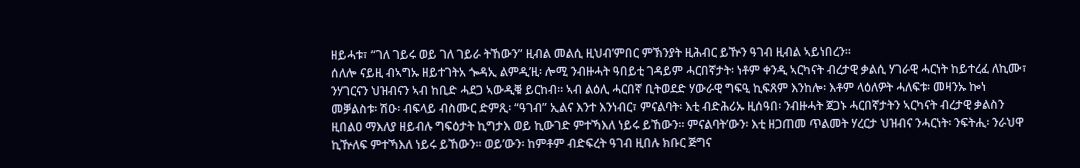ዘይሓቱ፣ “ገለ ገይሩ ወይ ገለ ገይራ ትኸውን” ዚብል መልሲ ዚህብ’ምበር ምኽንያት ዚሕብር ይዅን ዓገብ ዚብል ኣይነበረን።
ሰለሎ ናይዚ ብኣግኡ ዘይተገትአ ጐዳኢ ልምዲ’ዚ፡ ሎሚ ንብዙሓት ዓበይቲ ገዳይም ሓርበኛታት፡ ነቶም ቀንዲ ኣርካናት ብረታዊ ቃልሲ ሃገራዊ ሓርነት ከይተረፈ ለኪሙ፣ ንሃገርናን ህዝብናን ኣብ ከቢድ ሓደጋ ኣውዲቑ ይርከብ። ኣብ ልዕሊ ሓርበኛ ቢትወደድ ሃውራዊ ግፍዒ ኪፍጸም እንከሎ፡ እቶም ላዕለዎት ሓለፍቱ፡ መዛንኡ ኰነ መቓልስቱ፡ ሽዑ፡ ብፍላይ ብስሙር ድምጺ፡ “ዓገብ” ኢልና እንተ እንነብር፣ ምናልባት፡ እቲ ብድሕሪኡ ዚሰዓበ፡ ንብዙሓት ጀጋኑ ሓርበኛታትን ኣርካናት ብረታዊ ቃልስን ዚበልዐ ማእለያ ዘይብሉ ግፍዕታት ኪግታእ ወይ ኪውገድ ምተኻእለ ነይሩ ይኸውን። ምናልባት’ውን፡ እቲ ዘጋጠመ ጥልመት ሃረርታ ህዝብና ንሓርነት፡ ንፍትሒ፡ ንራህዋ ኪዅለፍ ምተኻእለ ነይሩ ይኸውን። ወይ’ውን፡ ከምቶም ብድፍረት ዓገብ ዚበሉ ክቡር ጅግና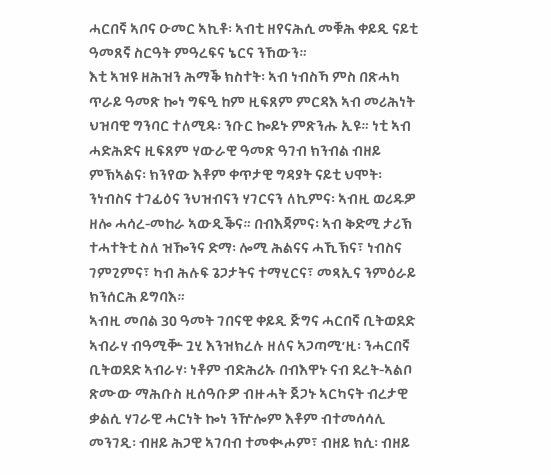ሓርበኛ ኣቦና ዑመር ኣኪቶ፡ ኣብቲ ዘየናሕሲ መቑሕ ቀይዲ ናይቲ ዓመጸኛ ስርዓት ምዓረፍና ኔርና ንኸውን።
እቲ ኣዝዩ ዘሕዝን ሕማቕ ክስተት፡ ኣብ ነብስኻ ምስ በጽሓካ ጥራይ ዓመጽ ኰነ ግፍዒ ከም ዚፍጸም ምርዳእ ኣብ መሪሕነት ህዝባዊ ግንባር ተለሚዱ፡ ንቡር ኰይኑ ምጽንሑ ኢዩ። ነቲ ኣብ ሓድሕድና ዚፍጸም ሃውራዊ ዓመጽ ዓገብ ክንብል ብዘይ ምኽኣልና፡ ክንየው እቶም ቀጥታዊ ግዳያት ናይቲ ህሞት፡ ንነብስና ተገፊዕና ንህዝብናን ሃገርናን ለኪምና፡ ኣብዚ ወሪዱዎ ዘሎ ሓሳረ-መከራ ኣውዲቕና። በብእጃምና፡ ኣብ ቅድሚ ታሪኽ ተሓተትቲ ስለ ዝዀንና ድማ፡ ሎሚ ሕልናና ሓኺኽና፣ ነብስና ገምጊምና፣ ካብ ሕሉፍ ጌጋታትና ተማሂርና፣ መጻኢና ንምዕራይ ክንሰርሕ ይግባእ።
ኣብዚ መበል 30 ዓመት ገበናዊ ቀይዲ ጅግና ሓርበኛ ቢትወደድ ኣብራሃ ብዓሚቝ ጓሂ እንዝክረሉ ዘለና ኣጋጣሚ’ዚ፡ ንሓርበኛ ቢትወደድ ኣብራሃ፡ ነቶም ብድሕሪኡ በብእዋኑ ናብ ደረት-ኣልቦ ጽሙው ማሕቡስ ዚሰዓቡዎ ብዙሓት ጀጋኑ ኣርካናት ብረታዊ ቃልሲ ሃገራዊ ሓርነት ኰነ ንዅሎም እቶም ብተመሳሳሊ መንገዲ፡ ብዘይ ሕጋዊ ኣገባብ ተመቊሖም፣ ብዘይ ክሲ፡ ብዘይ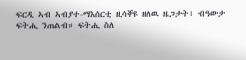ፍርዲ ኣብ ኣብያተ-ማእሰርቲ ዚሳቐዩ ዘለዉ ዜጋታት፣ ብዓውታ ፍትሒ ንጠልብ። ፍትሒ ስለ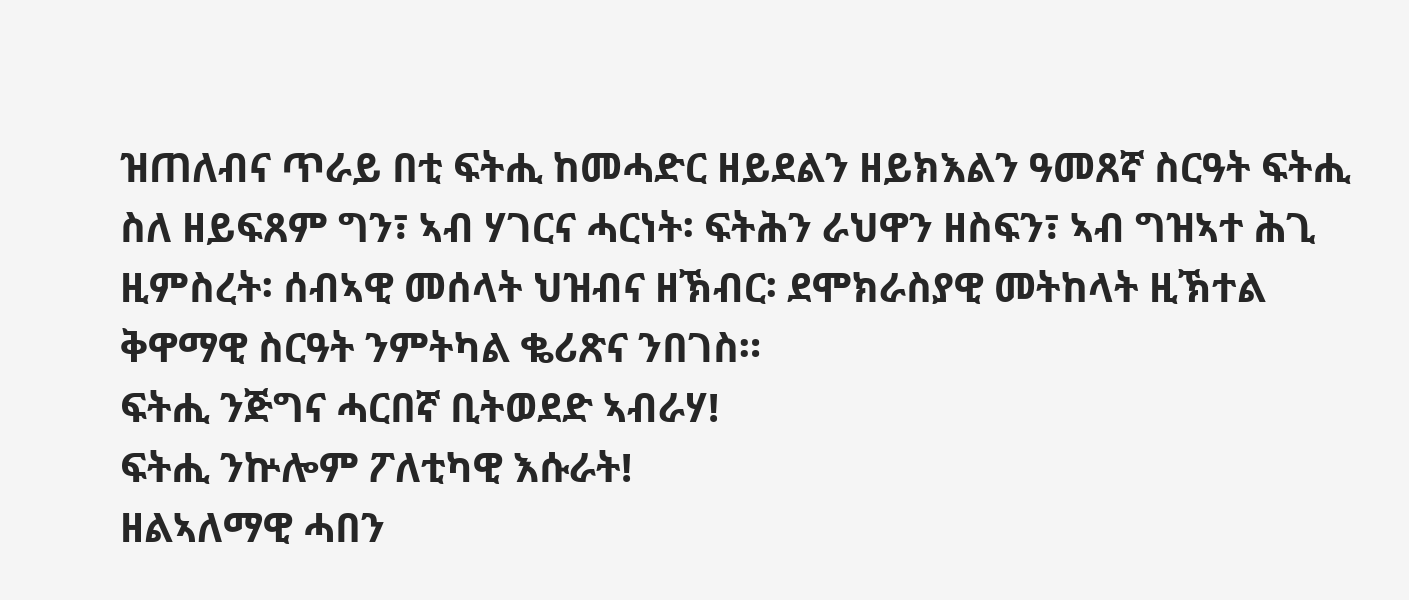ዝጠለብና ጥራይ በቲ ፍትሒ ከመሓድር ዘይደልን ዘይክእልን ዓመጸኛ ስርዓት ፍትሒ ስለ ዘይፍጸም ግን፣ ኣብ ሃገርና ሓርነት፡ ፍትሕን ራህዋን ዘስፍን፣ ኣብ ግዝኣተ ሕጊ ዚምስረት፡ ሰብኣዊ መሰላት ህዝብና ዘኽብር፡ ደሞክራስያዊ መትከላት ዚኽተል ቅዋማዊ ስርዓት ንምትካል ቈሪጽና ንበገስ።
ፍትሒ ንጅግና ሓርበኛ ቢትወደድ ኣብራሃ!
ፍትሒ ንኵሎም ፖለቲካዊ እሱራት!
ዘልኣለማዊ ሓበን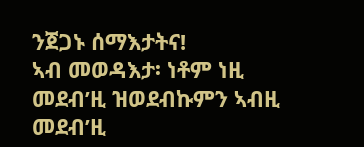ንጀጋኑ ሰማእታትና!
ኣብ መወዳእታ፡ ነቶም ነዚ መደብ’ዚ ዝወደብኩምን ኣብዚ መደብ’ዚ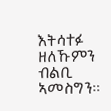እትሳተፉ ዘለኹምን ብልቢ ኣመስግን።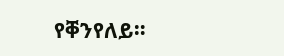የቐንየለይ።